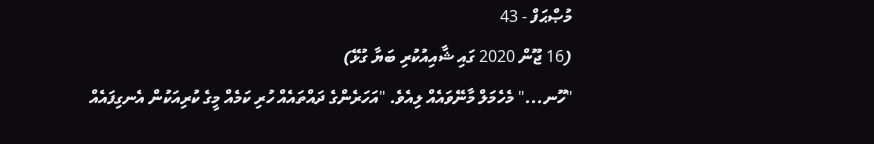މުޞްޙަފް - 43
(16 ޖޫން 2020 ގައި ޝާއިއުކުރި ބަޔާ ގުޅޭ)
"ހޫނ..." މެހެމަލް މާނޭވައެއް ލިއެވެ. "އަހަރެންގެ ދައްތައެއް ހުރި ކަމެއް މީގެ ކުރިއަކުން އެނގިފައެއް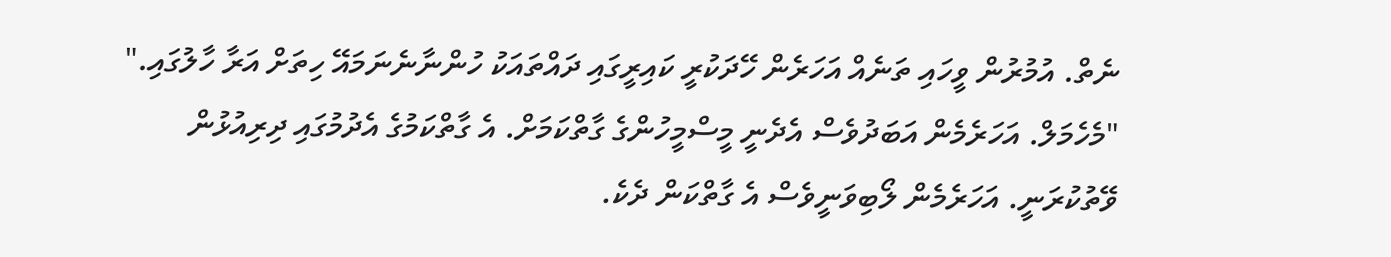ނެތް. އުމުރުން ވީހައި ތަނެއް އަހަރެން ހޭދަކުރީ ކައިރީގައި ދައްތައަކު ހުންނާނެނަމައޭ ހިތަށް އަރާ ހާލުގައި."
"މެހެމަލް. އަހަރެމެން އަބަދުވެސް އެދެނީ މީސްމީހުންގެ ގާތްކަމަށް. އެ ގާތްކަމުގެ އެދުމުގައި ދިރިއުޅުން ވޭތުކުރަނީ. އަހަރެމެން ލޯބިވަނީވެސް އެ ގާތްކަން ދެކެ.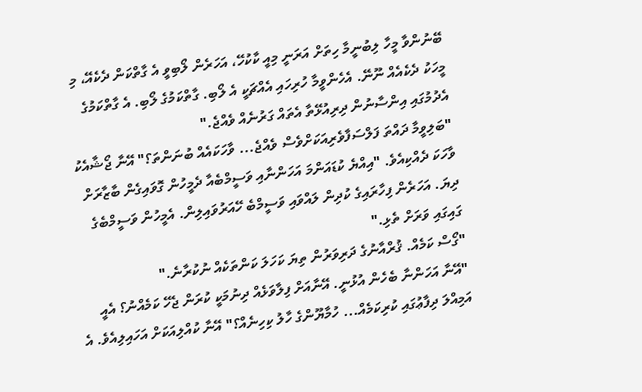ބޭނުންވާ މީހާ ލިބުނީމާ ހިތަށް އަރަނީ މިއީ ކާކުހޭ، އަހަރެން ލޯބިވީ އެ ގާތްކަން ދެކެއޭ، މި މީހަކު ދެކެއެއް ނޫނޭ. އެހެންވީމާ ހުރިހައި އެއްޗަކީ އެ ލޯބި. ގާތްކަމުގެ ލޯބި. އެ ގާތްކަމުގެ އެދުމުގައި އިންސާނުން ދިރިއުޅޭތާ އެތައް ގަރުނެއް ވެއްޖެ."
"ބަލިވީމާ ދައްތަ ފަލްސަފާވެރިއަކަށްވެސް ވެއްޖެ... ވާހަކައެއް ބުނަންތަ؟" އޭނާ ޖޯޝާއެކު ވާހަކަ ދެއްކިއެވެ. "އިއްޔެ ކުޑައަންމަ އަހަންނާއި ވަސީމްބެއާ ދެމީހުން ގޮވައިގެން ބާޒާރަށް ދިޔަ. އަހަރެން ފިހާރައިގެ ކުދިން ލައްވައި ވަސީމްބެ ހޭއަރުވައިލިން. އެމީހުން ވަސީމްބެގެ ގައިގައި ވަރަށް ތެޅި."
"ގޯސް ކަމެއް. ޤުރްއާނުގެ ދަރިވަރުން ތިޔަ ކަހަލަ ކަންތަކެއް ނުކުރާނެ."
"އޭނާ އަހަންނާ ބެހެން އުޅުނީ. އޭނާއަށް ފިލާވަޅެއް ދިނުމަކީ ކުރަން ޖެހޭ ކަމެއްނު؟ އެއީ އަމިއްލަ ދިފާޢުގައި ކުރިކަމެއް... ހުމާޔޫންގެ ހާލު ކިހިނެއް؟" އޭނާ ކުއްލިއަކަށް އަހައިލިއެވެ. އެ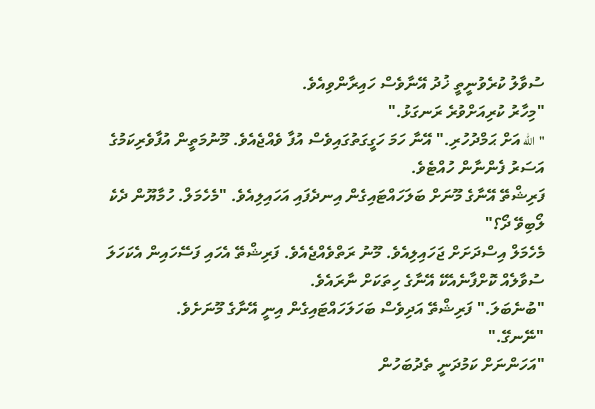ސުވާލު ކުރެވުނީތީ ޚުދު އޭނާވެސް ހައިރާންވިއެވެ.
"މިހާރު ކުރިއަށްވުރެ ރަނގަޅު."
"الله އަށް ޙަމްދުހުރި." އޭނާ ހަމަ ހަގީގަތުގައިވެސް އުފާ ވެއްޖެއެވެ. މޫނުމަތީން އުފާވެރިކަމުގެ އަސަރު ފެންނާން ހުއްޓެވެ.
ފަރިޝްތޭ އޭނާގެ މޫނަށް ބަލަހައްޓައިގެން އިނދެފައި އަހައިލިއެވެ. "މެހެމަލް. ހުމާޔޫން ދެކެ ލޯބިވޭ ދޯ؟"
މެހެމަލް އިސްދަށަށް ޖަހައިލިއެވެ. މޫނު ރަތްވެއްޖެއެވެ. ފަރިޝްތޭ އެހައި ފަސޭހައިން އެކަހަލަ ސުވާލެއް ކޮށްފާނެއެކޭ އޭނާގެ ހިތަކަށް ނާރައެވެ.
"ބުނެބަލަ." ފަރިޝްތޭ އަދިވެސް ބަހަލަހައްޓައިގެން އިނީ އޭނާގެ މޫނަށެވެ.
"ނޭނގޭ."
"އަހަންނަށް ކަމުދަނީ ތެދުބަހުން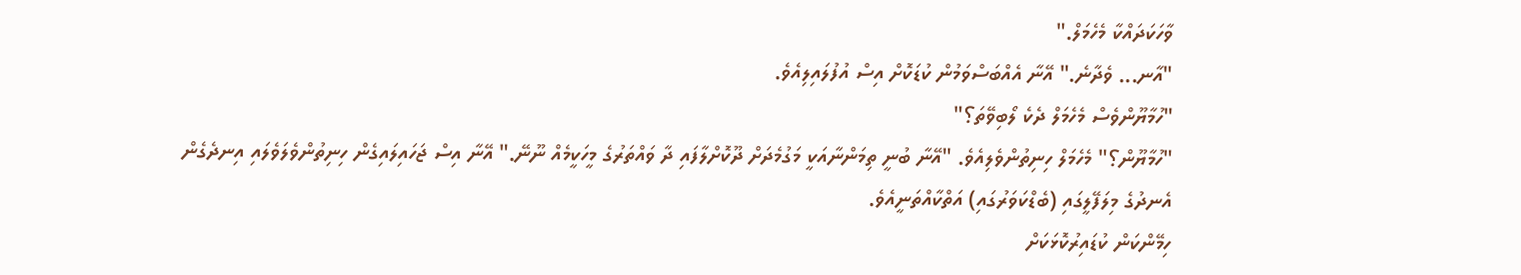ވާހަކަދައްކާ މެހެމަލް."
"އާނ... ވެދާނެ." އޭނާ އެއްބަސްވަމުން ކުޑަކޮށް އިސް އުފުލައިލިއެވެ.
"ހުމާޔޫންވެސް މެހެމަލް ދެކެ ލޯބިވޭތަ؟"
"ހުމާޔޫން؟" މެހެމަލް ހިނިތުންވެލިއެވެ. "އޭނާ ބުނީ ތިމަންނާއަކީ މަގުމެދަށް ދޫކޮށްލާފައި ދާ ވައްތަރުގެ މީހަކީމެއް ނޫނޭ." އޭނާ އިސް ޖަހައިލައިގެން ހިނިތުންވެލަވެލައި އިނދެގެން އެނދުގެ މިލަފޭލީގައި (ބެޑްކަވަރުގައި) އަތްކާއްތަނީއެވެ.
ހިމޭންކަން ކުޑައިރުކޮޅަކަށް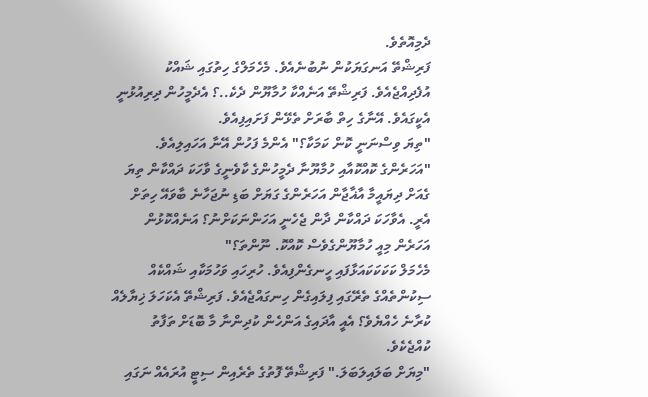ދެމިއޮތެވެ.
ފަރިޝްތޭ އަނގަޔަކުން ނުބުނެއެވެ. މެހެމަލްގެ ހިތުގައި ޝައްކު އުފެދިއްޖެއެވެ. ފަރިޝްތޭ އަނެއްކާ ހުމާޔޫން ދެކެ..؟ އެދެމީހުން ދިރިއުޅުނީ އެކީގައެވެ. އޭނާގެ ހިތް ބާރަށް ތެޅޭން ފަށައިފިއެވެ.
"ތިޔަ ވިސްނަނީ ކޮން ކަމަކާ؟" އެންމެ ފަހުން އޭނާ އަހައިލިއެވެ.
"އަހަރެންގެ ކޮއްކޮއާއި ހުމާޔޫނާ ދެމީހުންގެ ކާވެނީގެ ވާހަކަ ދައްކާން ތިޔަ ގެއަށް ދިޔައީމާ އާޣާޖާން އަހަރެންގެ ގަޔަށް ބަޑި ނުޖަހާނެ ބާވައޭ ހިތަށް އެރީ. އެވާހަކަ ދައްކާން ދާން ޖެހެނީ އަހަންނަކަށްނު؟ އަނެއްކޮޅުން އަހަރެން މިއީ ހުމާޔޫންގެވެސް ކޮއްކޮ. ނޫންތަ؟"
މެހެމަލް ކަކަކަކައަޅާފައި ހީނގެންފިއެވެ. ހުރިހައި ވަހުމަކާއި ޝައްކެއް ސިކުންތެއްގެ ތެރޭގައި ފިލައިގެން ހިނގައްޖެއެވެ. ފަރިޝްތޭ އެކަހަލަ ޚިޔާލެއް ކުރާނެ ހެއްޔެވެ؟ އެއީ އާދައިގެ އަންހެން ކުދިންނާ މާ ބޮޑަށް ތަފާތު ކުއްޖެކެވެ.
"މިޔަށް ބަލައިލަބަލަ." ފަރިޝްތޭ ފޮތުގެ ތެރެއިން ސިޓީ އުރައެއް ނަގައި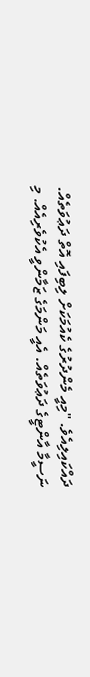ދައްކައިލިއެވެ. "މިއީ މެންދުރުގެ ކެއުމަކަށް ލިބިފައި އޮތް ދަޢުވަތެއް. ނަސީމާ އާންޓީގެ ދަޢުވަތެއް. އެއީ މަންމަގެ ޒަމާންވީ އެކުވެރިއެއް. މި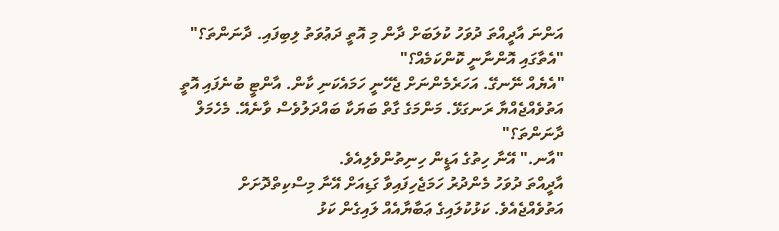އަންނަ އާދީއްތަ ދުވަހު ކުލަބަށް ދާން މި އޮތީ ދަޢުވަތު ލިބިފައި. ދާނަންތަ؟"
"އެތާގައި އޮންނާނީ ކޮންކަމެއް؟"
"އެޔެއް ނޭނގޭ. އަހަރެމެންނަށް ޖެހޭނީ ހަމައެކަނި ކާން. އާންޓީ ބުނެފައި އޮތީ އަތުވެއްޖެއްޔާ ރަނގަޅޭ. މަންމަގެ ގާތް ބަޔަކާ ބައްދަލުވެސް ވާނެއޭ. މެހެމަލް ދާނަންތަ؟"
"އާނ." އޭނާ ހިތުގެ އަޑީން ހިނިތުންވެލިއެވެ.
އާދީއްތަ ދުވަހު މެންދުރު ހަމަޖެހިފައިވާ ގަޑިއަށް އޭނާ މިސްކިތްދޮށަށް އަތުވެއްޖެއެވެ. ކަޅުކުލައިގެ ޢަބާޔާއެއް ލައިގެން ކަޅު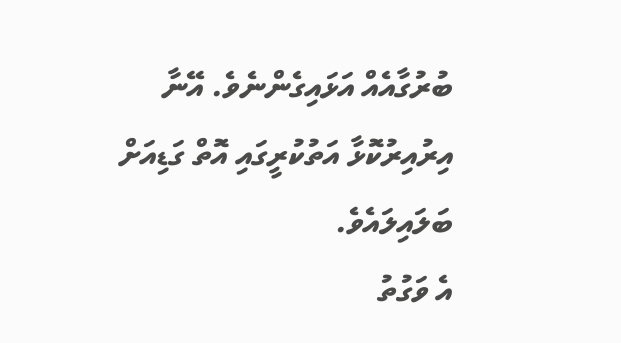ބުރުގާއެއް އަޅައިގެންނެވެ. އޭނާ އިރުއިރުކޮޅާ އަތުކުރީގައި އޮތް ގަޑިއަށް ބަލައިލައެވެ.
އެ ވަގުތު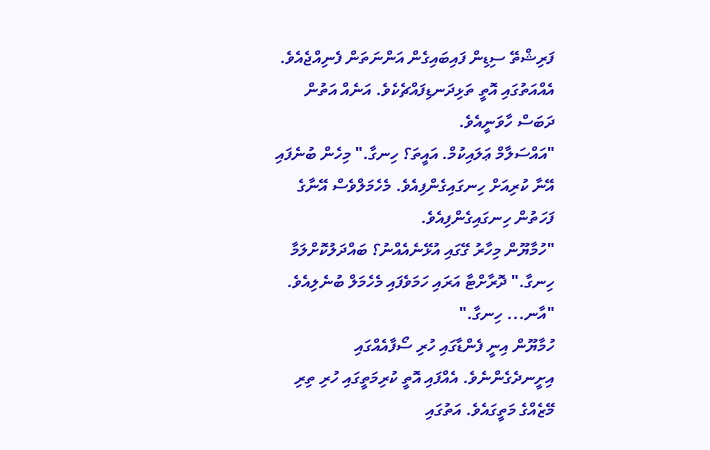ފަރިޝްތޭ ސިޑިން ފައިބައިގެން އަންނަތަން ފެނިއްޖެއެވެ. އެއްއަތުގައި އޮތީ ތަޅިދަނޑިފައްޗެކެވެ. އަނެއް އަތުން ދަބަސް ހާވަނީއެވެ.
"އައްސަލާމް ޢަލައިކުމް. އައީތަ؟ ހިނގާ." މިހެން ބުނެފައި އޭނާ ކުރިއަށް ހިނގައިގެންފިއެވެ. މެހެމަލްވެސް އޭނާގެ ފަހަތުން ހިނގައިގެންފިއެވެ.
"ހުމާޔޫން މިހާރު ގޭގައި އުޅޭނެއެއްނު؟ ބައްދަލުކޮށްލަމާ ހިނގާ." ދޮރާށްޓާ އަރައި ހަމަވެފައި މެހެމަލް ބުނެލިއެވެ.
"އާނ... ހިނގާ."
ހުމާޔޫން އިނީ ފެންޑާގައި ހުރި ސޯފާއެއްގައި އިށީނދެގެންނެވެ. އެއްފައި އޮތީ ކުރިމަތީގައި ހުރި ތިރި މޭޒެއްގެ މަތީގައެވެ. އަތުގައި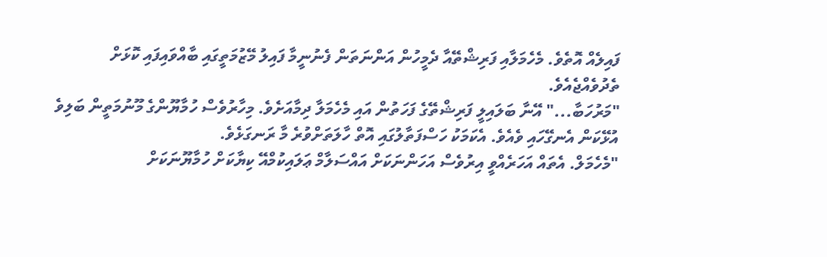ފައިލެއް އޮތެވެ. މެހެމަލާއި ފަރިޝްތޭއާ ދެމީހުން އަންނަތަން ފެނުނީމާ ފައިލު މޭޒުމަތީގައި ބާއްވައިފައި ކޮޅަށް ތެދުވެއްޖެއެވެ.
"މަރުހަބާ..." އޭނާ ބަލައިލީ ފަރިޝްތޭގެ ފަހަތުން އައި މެހެމަލާ ދިމާއަށެވެ. މިހާރުވެސް ހުމާޔޫންގެ މޫނުމަތީން ބަލިވެ އުޅޭކަން އެނގޭހައި ވެއެވެ. އެކަމަކު ހަސްފަތާލުގައި އޮތް ހާލަތަށްވުރެ މާ ރަނގަޅެވެ.
"މެހެމަލް. އެތައް އަހަރެއްވީ އިރުވެސް އަހަންނަކަށް އައްސަލާމް ޢަލައިކުމްއޭ ކިޔާކަށް ހުމާޔޫނަކަށް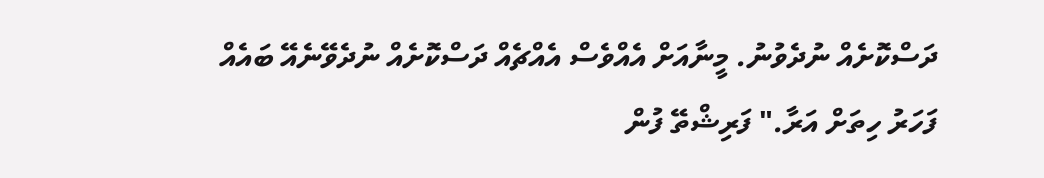ދަސްކޮށެއް ނުދެވުނު. މީނާއަށް އެއްވެސް އެއްޗެއް ދަސްކޮށެއް ނުދެވޭނެއޭ ބައެއް ފަހަރު ހިތަށް އަރާ." ފަރިޝްތޭ ފުން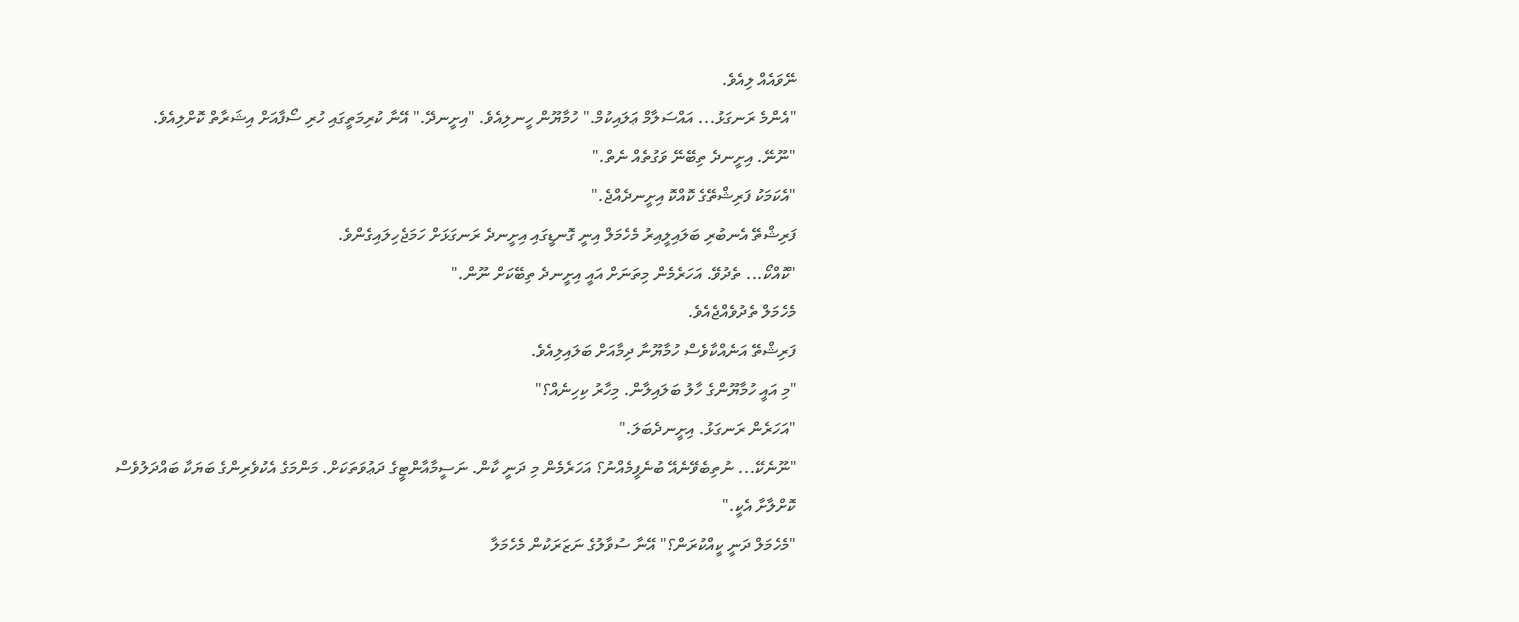ނޭވައެއް ލިއެވެ.
"އެންމެ ރަނގަޅު... އައްސަލާމް ޢަލައިކުމް." ހުމާޔޫން ހީނލިއެވެ. "އިށީނދޭ." އޭނާ ކުރިމަތީގައި ހުރި ސޯފާއަށް އިޝަރާތް ކޮށްލިއެވެ.
"ނޫނޭ. އިށީނދެ ތިބޭނޭ ވަގުތެއް ނެތް."
"އެކަމަކު ފަރިޝްތޭގެ ކޮއްކޮ އިށީނދެއްޖެ."
ފަރިޝްތޭ އެނބުރި ބަލައިލީއިރު މެހެމަލް އިނީ ގޮނޑީގައި އިށީނދެ ރަނގަޅަށް ހަމަޖެހިލައިގެންވެ.
"ކޮއްކޯ... ތެދުވޭ. އަހަރެމެން މިތަނަށް އައީ އިށީނދެ ތިބޭކަށް ނޫން."
މެހެމަލް ތެދުވެއްޖެއެވެ.
ފަރިޝްތޭ އަނެއްކާވެސް ހުމާޔޫނާ ދިމާއަށް ބަލައިލިއެވެ.
"މި އައީ ހުމާޔޫންގެ ހާލު ބަލައިލާން. މިހާރު ކިހިނެއް؟"
"އަހަރެން ރަނގަޅު. އިށީނދެބަލަ."
"ނޫނެކޭ... ނުތިބެވޭނެއޭ ބުނެފީމެއްނު؟ އަހަރެމެން މި ދަނީ ކާން. ނަސީމާއާންޓީގެ ދަޢުވަތަކަށް. މަންމަގެ އެކުވެރިންގެ ބަޔަކާ ބައްދަލުވެސް ކޮށްލާށާ އެކީ."
"މެހެމަލް ދަނީ ކީއްކުރަން؟" އޭނާ ސުވާލުގެ ނަޒަރަކުން މެހެމަލާ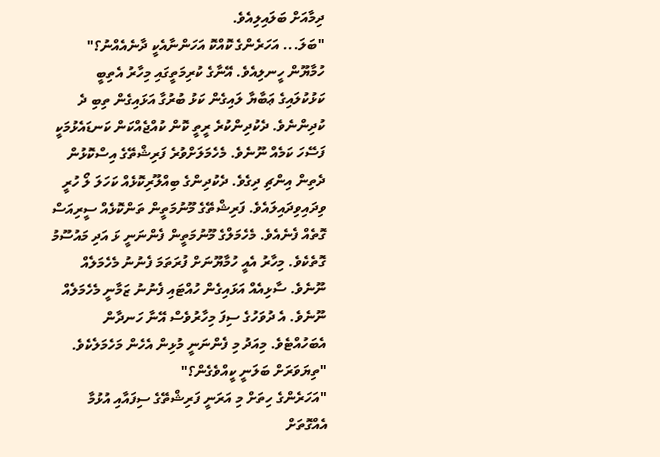ދިމާއަށް ބަލައިލިއެވެ.
"ބަލަ... އަހަރެންގެ ކޮއްކޮ އަހަންނާއެކީ ދާނެއެއްނު؟"
ހުމާޔޫން ހީނލިއެވެ. އޭނާގެ ކުރިމަތީގައި މިހާރު އެތިބީ ކަޅުކުލައިގެ ޢަބާޔާ ލައިގެން ކަޅު ބުރުގާ އަޅައިގެން ތިބި ދެ ކުދިންނެވެ. ދެކުދިންކުރެ ރީތީ ކޮން ކުއްޖެއްކަން ކަނޑައެޅުމަކީ ފަސޭހަ ކަމެއް ނޫނެވެ. މެހެމަލަށްވުރެ ފަރިޝްތޭގެ އިސްކޮޅުން ދެތިން އިންޗި ދިގެވެ. ދެކުދިންގެ ބިއްލޫރިކޮޅެއް ކަހަލަ ލޯ ހުރީ ވިދައިވިދައިލައެވެ. ފަރިޝްތޭގެ މޫނުމަތީން ތަންކޮޅެއް ސީރިއަސް ގޮތެއް ފެނެއެވެ. މެހެމަލްގެ މޫނުމަތީން ފެންނަނީ ޅަ އަދި މައުސޫމު ގޮތެކެވެ. މިހާރު އެއީ ހުމާޔޫނަށް ފުރަތަމަ ފެނުނު މެހެމަލެއް ނޫނެވެ. ސާޅިއެއް އަޅައިގެން ހުއްޓައި ފެނުނު ޒަމާނީ މެހެމަލެއް ނޫނެވެ. އެ ދުވަހުގެ ސިފަ މިހާރުވެސް އޭނާ ހަނދާން އެބަހުއްޓެވެ. މިއަދު މި ފެންނަނީ މުޅިން އެހެން މަހެމަލެކެވެ.
"ތިޔަވަރަށް ބަލަނީ ކީއްވެގެން؟"
"އަހަރެންގެ ހިތަށް މި އަރަނީ ފަރިޝްތޭގެ ސިފައާއި އުޅުމާ އެއްގޮތަށް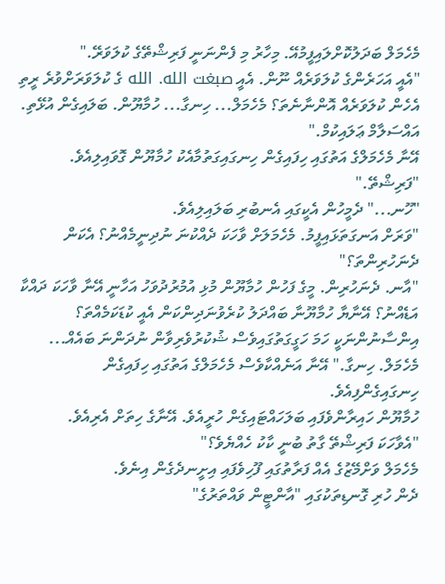މެހެމަލް ބަދަލުކޮށްލައިފީމުއޭ. މިހާރު މި ފެންނަނީ ފަރިޝްތޭގެ ކުލަވަރޭ."
"އެއީ އަހަރެންގެ ކުލަވަރެއް ނޫން. އެއީ صبغت الله. الله ގެ ކުލަވަރަށްވުރެ ރީތި އެހެން ކުލަވަރެއް އޮންނާނެތަ؟ މެހެމަލް... ހިނގާ... ހުމާޔޫން. ބަލައިގެން އުޅޭތި. އައްސަލާމް ޢަލައިކުމް."
އޭނާ މެހެމަލްގެ އަތުގައި ހިފައިގެން ހިނގައިގަތުމާއެކު ހުމާޔޫން ގޮވައިލިއެވެ.
"ފަރިޝްތޭ."
"ހޫނ..." ދެމީހުން އެކީގައި އެނބުރި ބަލައިލިއެވެ.
"ވަރަށް އަނގަތަޅައިފީމު. މެހެމަލަށް ވާހަކަ ދެއްކުނަ ނުދިނީމެއްނު؟ އެކަން ދެނަހުރިންތަ؟"
"އާނ. ދެނަހުރިން. މީގެ ފަހުން ހުމާޔޫން މުޅި އުމުރުދުވަހު އަހާނީ އޭނާ ވާހަކަ ދައްކާ އަޑެއްނު؟ އޭނާޔާ ހުމާޔޫނާ ބައްދަލު ކުރެވުނަދިންކަން އެއީ ކުޑަކަމެއްތަ؟ އިންސާނުންނަކީ ހަމަ ހަގީގަތުގައިވެސް ޝުކުރުވެރިވާން ނުދަންނަ ބައެއް... މެހެމަލް. ހިނގާ." އޭނާ އަނެއްކާވެސް މެހެމަލްގެ އަތުގައި ހިފައިގެން ހިނގައިގެންފިއެވެ.
ހުމާޔޫން ހައިރާންވެފައި ބަލަހައްޓައިގެން ހުރީއެވެ. އޭނާގެ ހިތަށް އެރިއެވެ.
"އެވާހަކަ ފަރިޝްތޭ ގާތު ބުނީ ކާކު ހެއްޔެވެ؟"
މެހެމަލް ވަށްމޭޒުގެ އެއް ފަރާތުގައި ފޫހިވެފައި އިށީނދެގެން އިނެވެ.
ދެން ހުރި ގޮނޑިތަކުގައި "އާންޓީން ވައްތަރުގެ"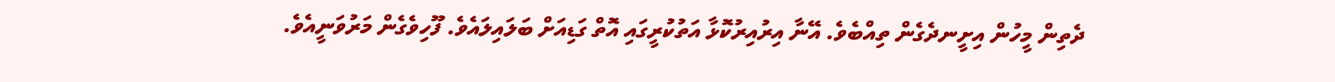ދެތިން މީހުން އިށީނދެގެން ތިއްބެވެ. އޭނާ އިރުއިރުކޮޅާ އަތުކުރީގައި އޮތް ގަޑިއަށް ބަލައިލައެވެ. ފޫހިވެގެން މަރުވަނީއެވެ.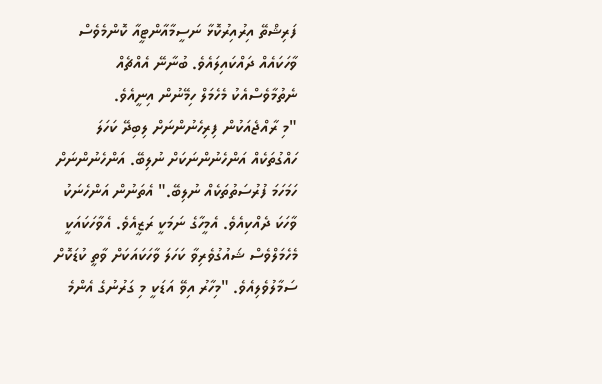ފަރިޝްތޭ އިރުއިރުކޮޅާ ނަސީމާއާންޓީއާ ކޮންމެވެސް ވާހަކައެއް ދައްކައިލައެވެ. ބުނާނޭ އެއްޗެއް ނެތުމާވެސްއެކު މެހެމަލް ހިމޭނުން އިނީއެވެ.
"މި ރާއްޖެއަކުން ފިރިހެނުންނަށް ލިބިދޭ ކަހަލަ ހައްގުތަކެއް އަންހެނުންނަކަށް ނުލިބޭ. އަންހެނުންނަށް ހަމަހަމަ ފުރުސަތުތަކެއް ނުލިބޭ." އެތަނުން އަންހެނަކު ވާހަކަ ދެއްކިއެވެ. އެމީހާގެ ނަމަކީ ރަޒީއެވެ. އެވާހަކައަކީ މެހެމަލްވެސް ޝައުގުވެރިވާ ކަހަލަ ވާހަކައަކަށް ވާތީ ކުޑަކޮށް ސަމާލުވެލިއެވެ. "މިހާރު އިވޭ އަޑަކީ މި ގަރުނުގެ އެންމެ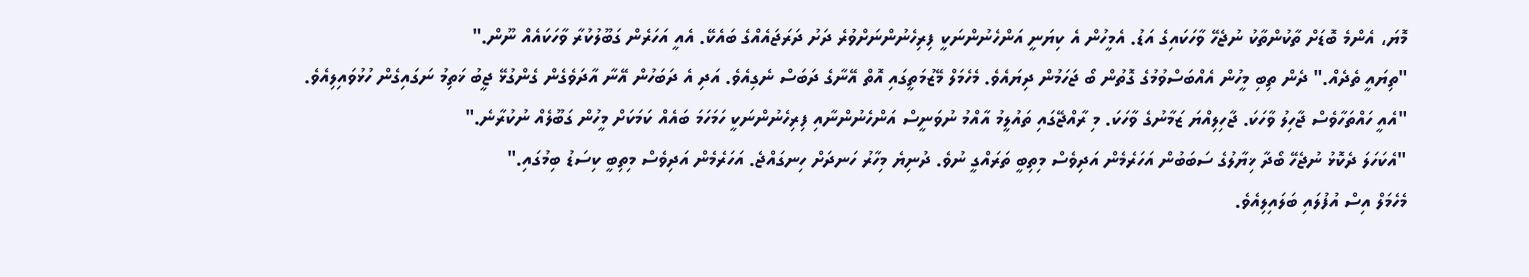މޮޔަ، އެންމެ ބޮޑަށް ތާކުންތާކު ނުޖެހޭ ވާހަކައިގެ އަޑު. އެމީހުން އެ ކިޔަނީ އަންހެނުންނަކީ ފިރިހެނުންނަށްވުރެ ދަށު ދަރަޖައެއްގެ ބައެކޭ. އެއީ އަހަރެން ގަބޫލުކުރާ ވާހަކައެއް ނޫން."
"ތިޔައީ ތެދެއް." ދެން ތިބި މީހުން އެއްބަސްވުމުގެ ގޮތުން ބޯ ޖަހަމުން ދިޔައެވެ. މެހެމަލް މޭޒުމަތީގައި އޮތް އޭނާގެ ދަބަސް ނެގިއެވެ. އަދި އެ ދަބަހުން އޭނާ އާދަވެގެން ގެންގުޅޭ ޖީބު ޚަތިމު ނަގައިގެން ހުޅުވައިލިއެވެ.
"އެއީ ހައްތަހާވެސް ޖާހިލު ވާހަކަ. ޖާހިލިއްޔަ ޒަމާނުގެ ވާހަކަ. މި ރާއްޖޭގައި ތައުލީމު އާއްމު ނުވަނީސް އަންހެނުންނާއި ފިރިހެނުންނަކީ ހަމަހަމަ ބައެއް ކަމަކަށް މީހުން ގަބޫލެއް ނުކުރާނެ."
"އެކަހަލަ ދެކޮޅު ނުޖެހޭ ބޯދާ ޚިޔާލުގެ ސަބަބުން އަހަރެމެން އަދިވެސް މިތިބީ ތަރައްގީ ނުވެ. ދުނިޔެ މިހާރު ހަނދަށް ހިނގައްޖެ. އަހަރެމެން އަދިވެސް މިތިބީ ކިސަޑު ބިމުގައި."
މެހެމަލް އިސް އުފުލައި ބަލައިލިއެވެ.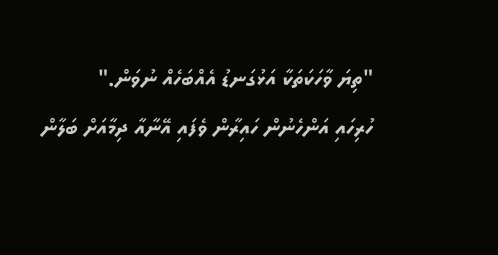"ތިޔަ ވާހަކަތަކާ އަޅުގަނޑު އެއްބަހެއް ނުވަން."
ހުރިހައި އަންހެނުން ހައިރާން ވެފައި އޭނާއާ ދިމާއަށް ބަލާން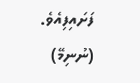ފަށައިފިއެވެ.
(ނުނިމޭ)